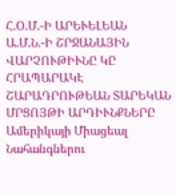Հ.Օ.Մ.-Ի ԱՐԵՒԵԼԵԱՆ Ա.Մ.Ն.-Ի ՇՐՋԱՆԱՅԻՆ ՎԱՐՉՈՒԹԻՒՆԸ ԿԸ ՀՐԱՊԱՐԱԿԷ ՇԱՐԱԴՐՈՒԹԵԱՆ ՏԱՐԵԿԱՆ ՄՐՑՈՅԹԻ ԱՐԴԻՒՆՔՆԵՐԸ
Ամերիկայի Միացեալ Նահանգներու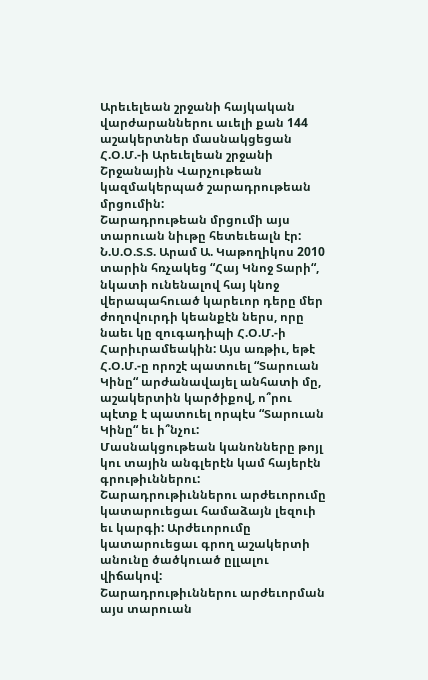Արեւելեան շրջանի հայկական վարժարաններու աւելի քան 144 աշակերտներ մասնակցեցան Հ.Օ.Մ.-ի Արեւելեան շրջանի Շրջանային Վարչութեան կազմակերպած շարադրութեան մրցումին:
Շարադրութեան մրցումի այս տարուան նիւթը հետեւեալն էր:
Ն.Ս.Օ.Տ.Տ. Արամ Ա. Կաթողիկոս 2010 տարին հռչակեց “Հայ Կնոջ Տարի“, նկատի ունենալով հայ կնոջ վերապահուած կարեւոր դերը մեր ժողովուրդի կեանքէն ներս, որը նաեւ կը զուգադիպի Հ.Օ.Մ.-ի Հարիւրամեակին: Այս առթիւ, եթէ Հ.Օ.Մ.-ը որոշէ պատուել “Տարուան Կինը“ արժանավայել անհատի մը, աշակերտին կարծիքով, ո՞րու պէտք է պատուել որպէս “Տարուան Կինը“ եւ ի՞նչու:
Մասնակցութեան կանոնները թոյլ կու տային անգլերէն կամ հայերէն գրութիւններու: Շարադրութիւններու արժեւորումը կատարուեցաւ համաձայն լեզուի եւ կարգի: Արժեւորումը կատարուեցաւ գրող աշակերտի անունը ծածկուած ըլլալու վիճակով:
Շարադրութիւններու արժեւորման այս տարուան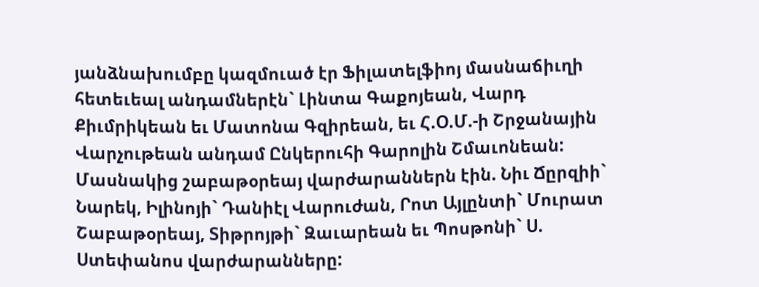յանձնախումբը կազմուած էր Ֆիլատելֆիոյ մասնաճիւղի հետեւեալ անդամներէն` Լինտա Գաքոյեան, Վարդ Քիւմրիկեան եւ Մատոնա Գզիրեան, եւ Հ.Օ.Մ.-ի Շրջանային Վարչութեան անդամ Ընկերուհի Գարոլին Շմաւոնեան:
Մասնակից շաբաթօրեայ վարժարաններն էին. Նիւ Ճըրզիի` Նարեկ, Իլինոյի` Դանիէլ Վարուժան, Րոտ Այլընտի` Մուրատ Շաբաթօրեայ, Տիթրոյթի` Զաւարեան եւ Պոսթոնի` Ս. Ստեփանոս վարժարանները: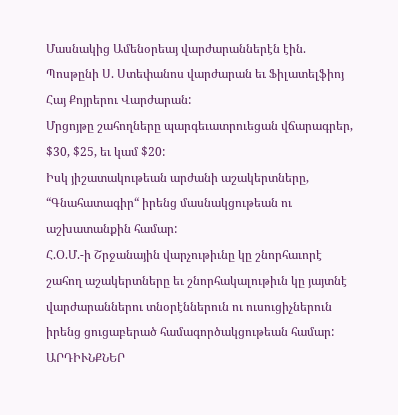Մասնակից Ամենօրեայ վարժարաններէն էին. Պոսթընի Ս. Ստեփանոս վարժարան եւ Ֆիլատելֆիոյ Հայ Քոյրերու Վարժարան:
Մրցոյթը շահողները պարգեւատրուեցան վճարագրեր, $30, $25, եւ կամ $20:
Իսկ յիշատակութեան արժանի աշակերտները, “Գնահատագիր“ իրենց մասնակցութեան ու աշխատանքին համար:
Հ.Օ.Մ.-ի Շրջանային վարչութիւնը կը շնորհաւորէ շահող աշակերտները եւ շնորհակալութիւն կը յայտնէ վարժարաններու տնօրէններուն ու ուսուցիչներուն իրենց ցուցաբերած համագործակցութեան համար:
ԱՐԴԻՒՆՔՆԵՐ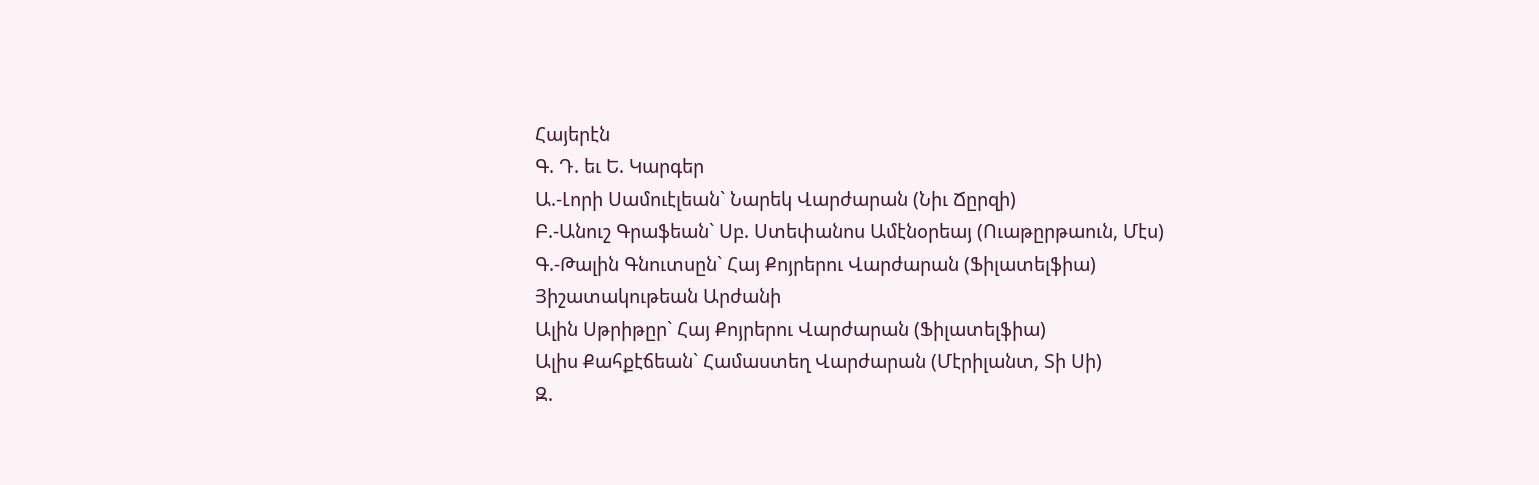Հայերէն
Գ. Դ. եւ Ե. Կարգեր
Ա.-Լորի Սամուէլեան` Նարեկ Վարժարան (Նիւ Ճըրզի)
Բ.-Անուշ Գրաֆեան` Սբ. Ստեփանոս Ամէնօրեայ (Ուաթըրթաուն, Մէս)
Գ.-Թալին Գնուտսըն` Հայ Քոյրերու Վարժարան (Ֆիլատելֆիա)
Յիշատակութեան Արժանի
Ալին Սթրիթըր` Հայ Քոյրերու Վարժարան (Ֆիլատելֆիա)
Ալիս Քահքէճեան` Համաստեղ Վարժարան (Մէրիլանտ, Տի Սի)
Զ.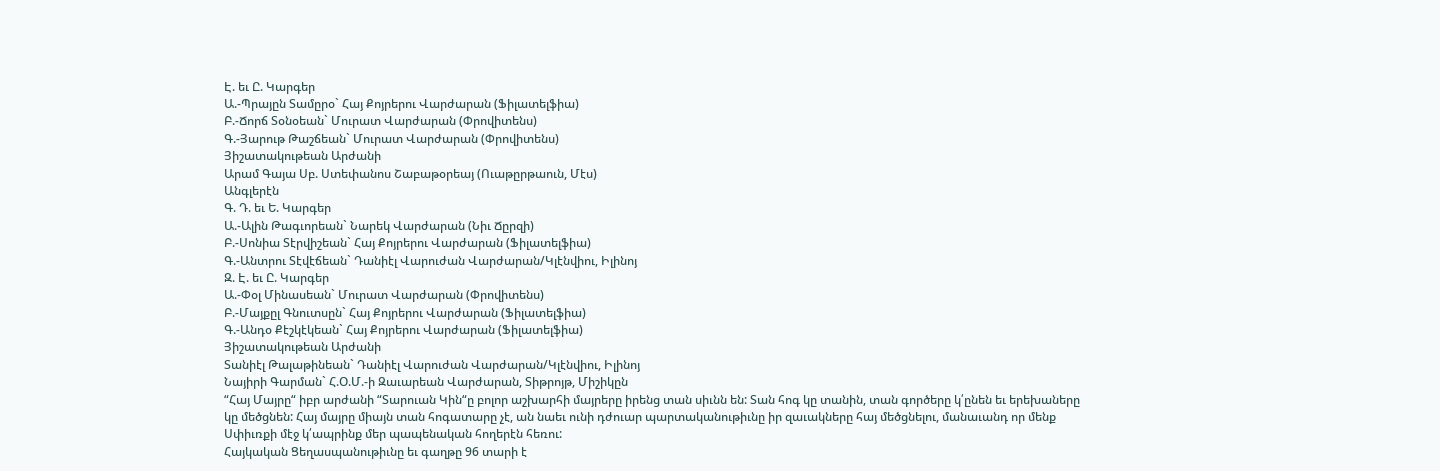Է. եւ Ը. Կարգեր
Ա.-Պրայըն Տամըրօ` Հայ Քոյրերու Վարժարան (Ֆիլատելֆիա)
Բ.-Ճորճ Տօնօեան` Մուրատ Վարժարան (Փրովիտենս)
Գ.-Յարութ Թաշճեան` Մուրատ Վարժարան (Փրովիտենս)
Յիշատակութեան Արժանի
Արամ Գայա Սբ. Ստեփանոս Շաբաթօրեայ (Ուաթըրթաուն, Մէս)
Անգլերէն
Գ. Դ. եւ Ե. Կարգեր
Ա.-Ալին Թագւորեան` Նարեկ Վարժարան (Նիւ Ճըրզի)
Բ.-Սոնիա Տէրվիշեան` Հայ Քոյրերու Վարժարան (Ֆիլատելֆիա)
Գ.-Անտրու Տէվէճեան` Դանիէլ Վարուժան Վարժարան/Կլէնվիու, Իլինոյ
Զ. Է. եւ Ը. Կարգեր
Ա.-Փօլ Մինասեան` Մուրատ Վարժարան (Փրովիտենս)
Բ.-Մայքըլ Գնուտսըն` Հայ Քոյրերու Վարժարան (Ֆիլատելֆիա)
Գ.-Անդօ Քէշկէկեան` Հայ Քոյրերու Վարժարան (Ֆիլատելֆիա)
Յիշատակութեան Արժանի
Տանիէլ Թալաթինեան` Դանիէլ Վարուժան Վարժարան/Կլէնվիու, Իլինոյ
Նայիրի Գարման` Հ.Օ.Մ.-ի Զաւարեան Վարժարան, Տիթրոյթ, Միշիկըն
“Հայ Մայրը“ իբր արժանի “Տարուան Կին“ը բոլոր աշխարհի մայրերը իրենց տան սիւնն են: Տան հոգ կը տանին, տան գործերը կ՛ընեն եւ երեխաները կը մեծցնեն: Հայ մայրը միայն տան հոգատարը չէ, ան նաեւ ունի դժուար պարտականութիւնը իր զաւակները հայ մեծցնելու, մանաւանդ որ մենք Սփիւռքի մէջ կ՛ապրինք մեր պապենական հողերէն հեռու:
Հայկական Ցեղասպանութիւնը եւ գաղթը 96 տարի է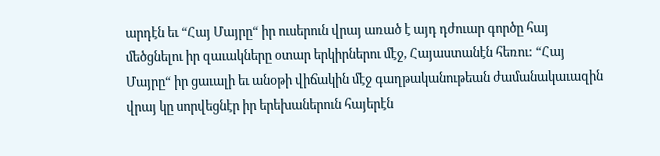արդէն եւ “Հայ Մայրը“ իր ուսերուն վրայ առած է այդ դժուար գործը հայ մեծցնելու իր զաւակները օտար երկիրներու մէջ, Հայաստանէն հեռու: “Հայ Մայրը“ իր ցաւալի եւ անօթի վիճակին մէջ գաղթականութեան ժամանակաւազին վրայ կը սորվեցնէր իր երեխաներուն հայերէն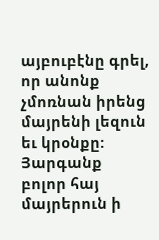այբուբէնը գրել, որ անոնք չմոռնան իրենց մայրենի լեզուն եւ կրօնքը:
Յարգանք բոլոր հայ մայրերուն ի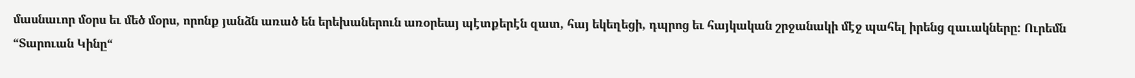մասնաւոր մօրս եւ մեծ մօրս, որոնք յանձն առած են երեխաներուն առօրեայ պէտքերէն զատ, հայ եկեղեցի, դպրոց եւ հայկական շրջանակի մէջ պահել իրենց զաւակները: Ուրեմն “Տարուան Կինը“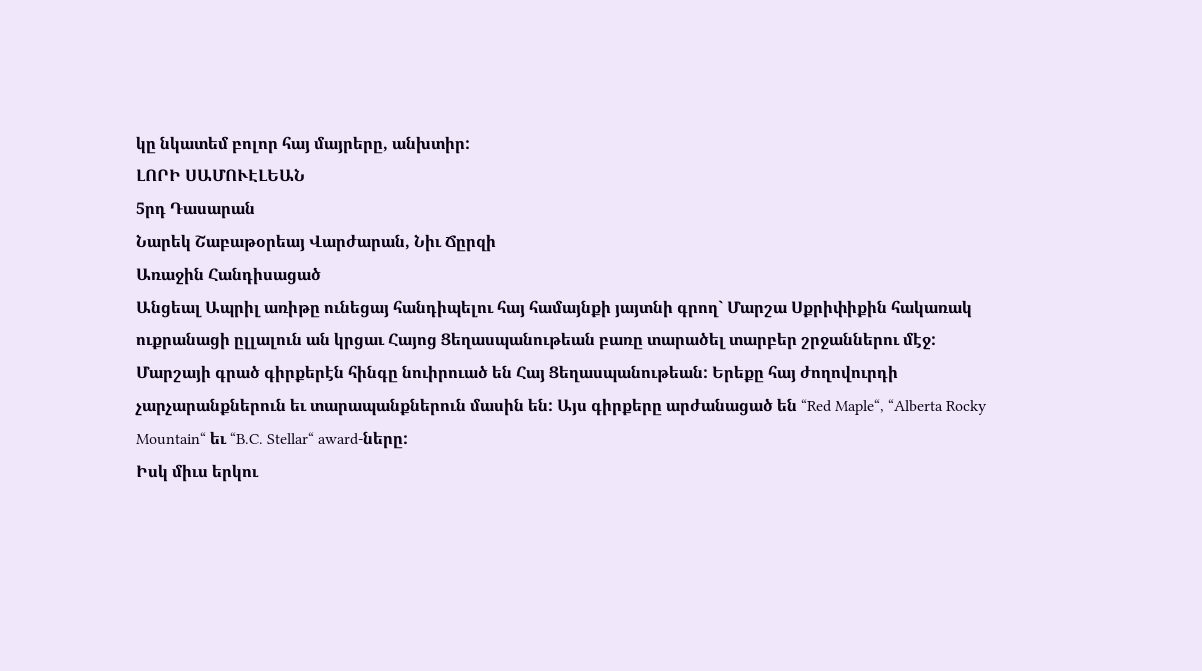կը նկատեմ բոլոր հայ մայրերը, անխտիր:
ԼՈՐԻ ՍԱՄՈՒԷԼԵԱՆ
5րդ Դասարան
Նարեկ Շաբաթօրեայ Վարժարան, Նիւ Ճըրզի
Առաջին Հանդիսացած
Անցեալ Ապրիլ առիթը ունեցայ հանդիպելու հայ համայնքի յայտնի գրող` Մարշա Սքրիփիքին հակառակ ուքրանացի ըլլալուն ան կրցաւ Հայոց Ցեղասպանութեան բառը տարածել տարբեր շրջաններու մէջ:
Մարշայի գրած գիրքերէն հինգը նուիրուած են Հայ Ցեղասպանութեան: Երեքը հայ ժողովուրդի չարչարանքներուն եւ տարապանքներուն մասին են: Այս գիրքերը արժանացած են “Red Maple“, “Alberta Rocky Mountain“ եւ “B.C. Stellar“ award-ները:
Իսկ միւս երկու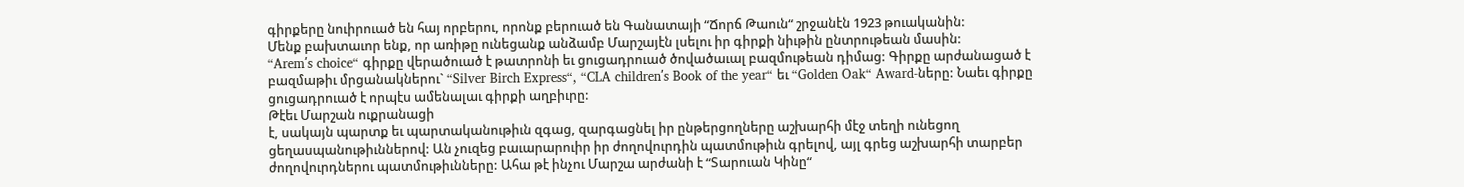գիրքերը նուիրուած են հայ որբերու, որոնք բերուած են Գանատայի “Ճորճ Թաուն“ շրջանէն 1923 թուականին:
Մենք բախտաւոր ենք, որ առիթը ունեցանք անձամբ Մարշայէն լսելու իր գիրքի նիւթին ընտրութեան մասին:
“Arem՛s choice“ գիրքը վերածուած է թատրոնի եւ ցուցադրուած ծովածաւալ բազմութեան դիմաց: Գիրքը արժանացած է բազմաթիւ մրցանակներու` “Silver Birch Express“, “CLA children՛s Book of the year“ եւ “Golden Oak“ Award-ները: Նաեւ գիրքը ցուցադրուած է որպէս ամենալաւ գիրքի աղբիւրը:
Թէեւ Մարշան ուքրանացի
է, սակայն պարտք եւ պարտականութիւն զգաց, զարգացնել իր ընթերցողները աշխարհի մէջ տեղի ունեցող ցեղասպանութիւններով: Ան չուզեց բաւարարուիր իր ժողովուրդին պատմութիւն գրելով, այլ գրեց աշխարհի տարբեր ժողովուրդներու պատմութիւնները: Ահա թէ ինչու Մարշա արժանի է “Տարուան Կինը“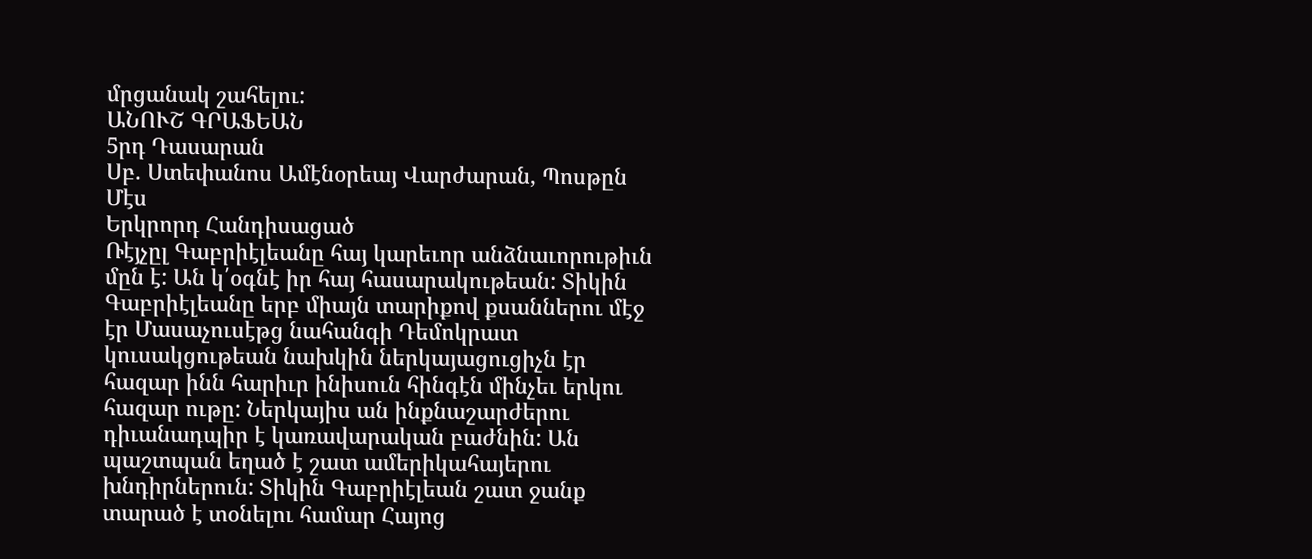մրցանակ շահելու:
ԱՆՈՒՇ ԳՐԱՖԵԱՆ
5րդ Դասարան
Սբ. Ստեփանոս Ամէնօրեայ Վարժարան, Պոսթըն Մէս
Երկրորդ Հանդիսացած
Ռէյչըլ Գաբրիէլեանը հայ կարեւոր անձնաւորութիւն մըն է: Ան կ՛օգնէ իր հայ հասարակութեան: Տիկին Գաբրիէլեանը երբ միայն տարիքով քսաններու մէջ էր Մասաչուսէթց նահանգի Դեմոկրատ կուսակցութեան նախկին ներկայացուցիչն էր հազար ինն հարիւր ինիսուն հինգէն մինչեւ երկու հազար ութը: Ներկայիս ան ինքնաշարժերու դիւանադպիր է կառավարական բաժնին: Ան պաշտպան եղած է շատ ամերիկահայերու խնդիրներուն: Տիկին Գաբրիէլեան շատ ջանք տարած է տօնելու համար Հայոց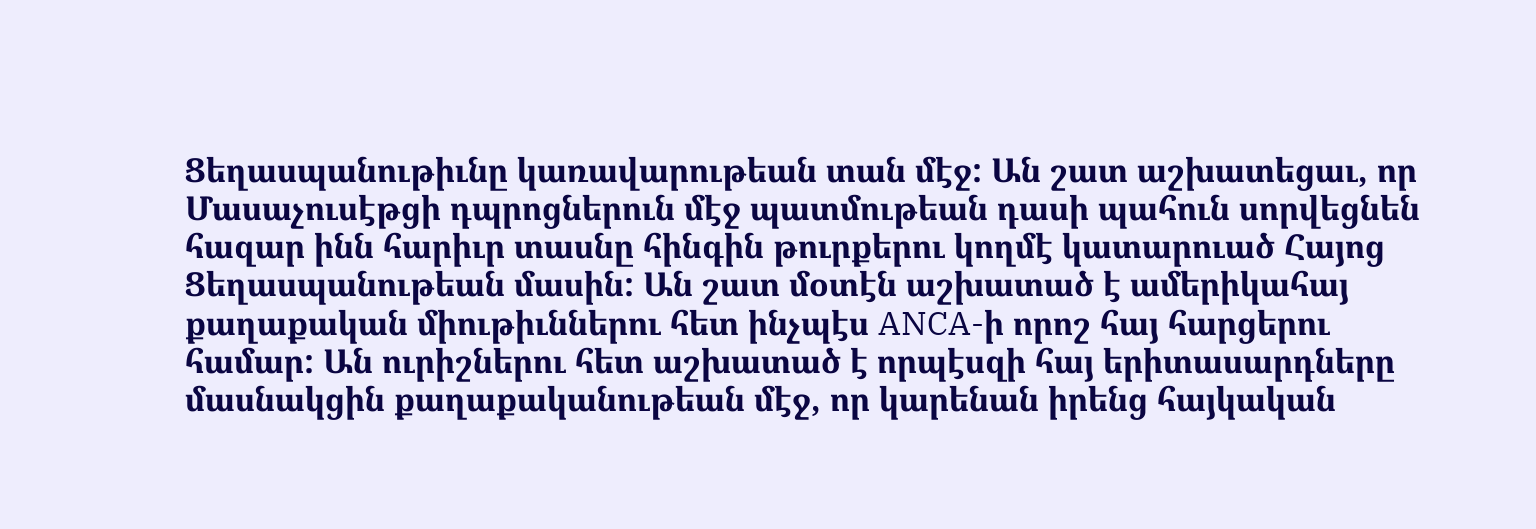Ցեղասպանութիւնը կառավարութեան տան մէջ: Ան շատ աշխատեցաւ, որ Մասաչուսէթցի դպրոցներուն մէջ պատմութեան դասի պահուն սորվեցնեն հազար ինն հարիւր տասնը հինգին թուրքերու կողմէ կատարուած Հայոց Ցեղասպանութեան մասին: Ան շատ մօտէն աշխատած է ամերիկահայ քաղաքական միութիւններու հետ ինչպէս ANCA-ի որոշ հայ հարցերու համար: Ան ուրիշներու հետ աշխատած է որպէսզի հայ երիտասարդները մասնակցին քաղաքականութեան մէջ, որ կարենան իրենց հայկական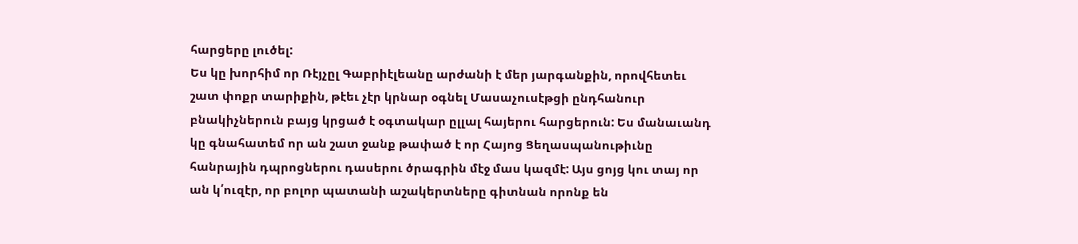հարցերը լուծել:
Ես կը խորհիմ որ Ռէյչըլ Գաբրիէլեանը արժանի է մեր յարգանքին, որովհետեւ շատ փոքր տարիքին, թէեւ չէր կրնար օգնել Մասաչուսէթցի ընդհանուր բնակիչներուն բայց կրցած է օգտակար ըլլալ հայերու հարցերուն: Ես մանաւանդ կը գնահատեմ որ ան շատ ջանք թափած է որ Հայոց Ցեղասպանութիւնը հանրային դպրոցներու դասերու ծրագրին մէջ մաս կազմէ: Այս ցոյց կու տայ որ ան կ՛ուզէր, որ բոլոր պատանի աշակերտները գիտնան որոնք են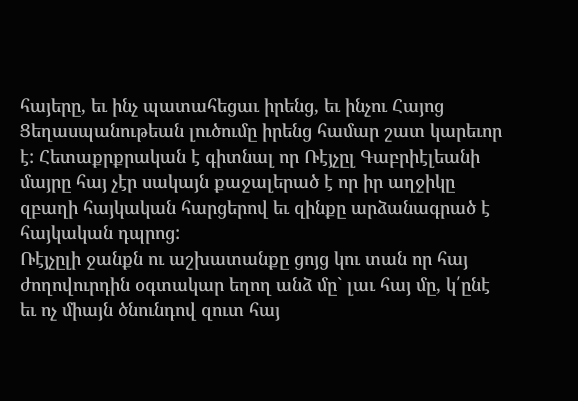հայերը, եւ ինչ պատահեցաւ իրենց, եւ ինչու Հայոց Ցեղասպանութեան լուծումը իրենց համար շատ կարեւոր է: Հետաքրքրական է գիտնալ որ Ռէյչըլ Գաբրիէլեանի մայրը հայ չէր սակայն քաջալերած է որ իր աղջիկը զբաղի հայկական հարցերով եւ զինքը արձանագրած է հայկական դպրոց:
Ռէյչըլի ջանքն ու աշխատանքը ցոյց կու տան որ հայ ժողովուրդին օգտակար եղող անձ մը` լաւ հայ մը, կ՛ընէ եւ ոչ միայն ծնունդով զուտ հայ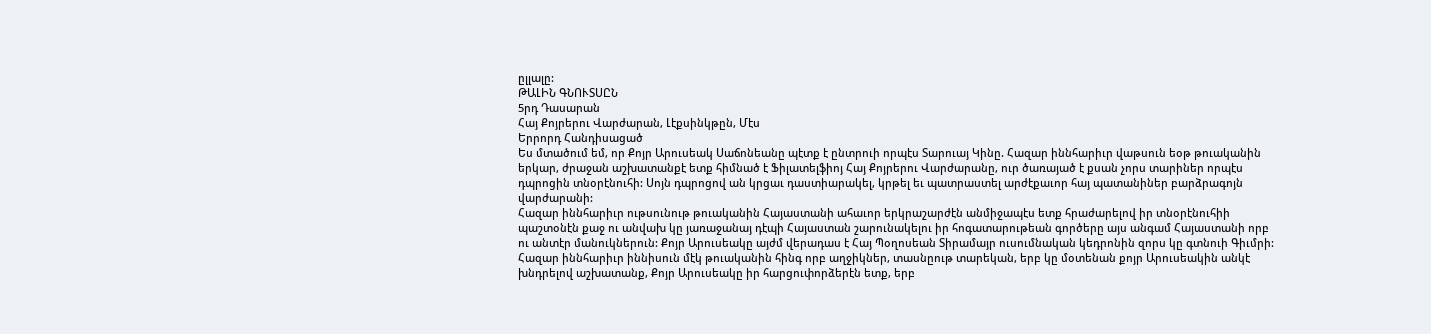ըլլալը:
ԹԱԼԻՆ ԳՆՈՒՏՍԸՆ
5րդ Դասարան
Հայ Քոյրերու Վարժարան, Լէքսինկթըն, Մէս
Երրորդ Հանդիսացած
Ես մտածում եմ, որ Քոյր Արուսեակ Սաճոնեանը պէտք է ընտրուի որպէս Տարուայ Կինը. Հազար իննհարիւր վաթսուն եօթ թուականին երկար, ժրաջան աշխատանքէ ետք հիմնած է Ֆիլատելֆիոյ Հայ Քոյրերու Վարժարանը, ուր ծառայած է քսան չորս տարիներ որպէս դպրոցին տնօրէնուհի: Սոյն դպրոցով ան կրցաւ դաստիարակել, կրթել եւ պատրաստել արժէքաւոր հայ պատանիներ բարձրագոյն վարժարանի:
Հազար իննհարիւր ութսունութ թուականին Հայաստանի ահաւոր երկրաշարժէն անմիջապէս ետք հրաժարելով իր տնօրէնուհիի պաշտօնէն քաջ ու անվախ կը յառաջանայ դէպի Հայաստան շարունակելու իր հոգատարութեան գործերը այս անգամ Հայաստանի որբ ու անտէր մանուկներուն: Քոյր Արուսեակը այժմ վերադաս է Հայ Պօղոսեան Տիրամայր ուսումնական կեդրոնին զորս կը գտնուի Գիւմրի: Հազար իննհարիւր իննիսուն մէկ թուականին հինգ որբ աղջիկներ, տասնըութ տարեկան, երբ կը մօտենան քոյր Արուսեակին անկէ խնդրելով աշխատանք, Քոյր Արուսեակը իր հարցուփորձերէն ետք, երբ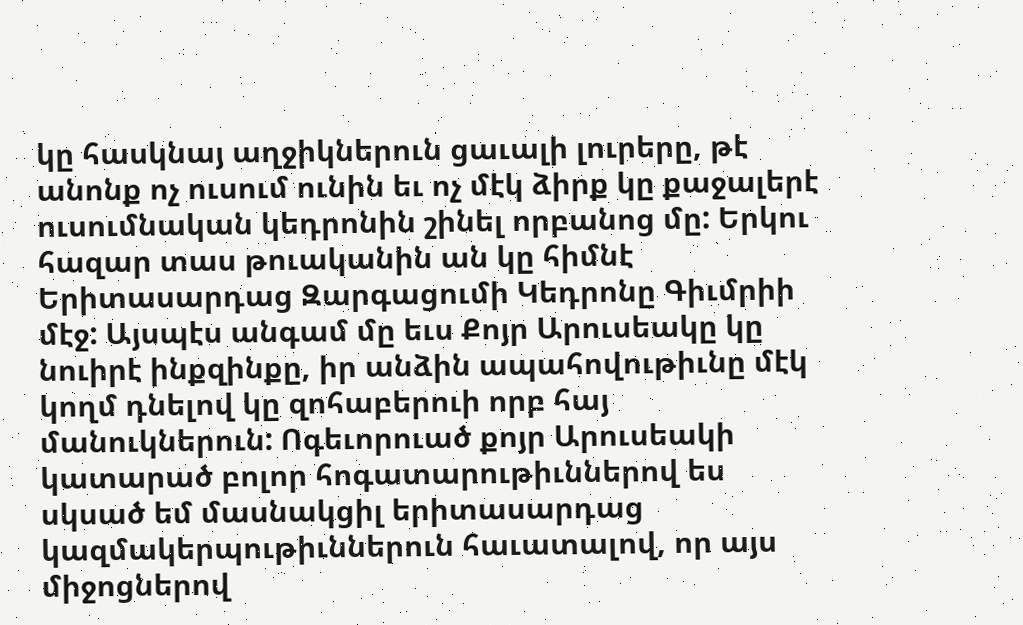կը հասկնայ աղջիկներուն ցաւալի լուրերը, թէ անոնք ոչ ուսում ունին եւ ոչ մէկ ձիրք կը քաջալերէ ուսումնական կեդրոնին շինել որբանոց մը: Երկու հազար տաս թուականին ան կը հիմնէ Երիտասարդաց Զարգացումի Կեդրոնը Գիւմրիի մէջ: Այսպէս անգամ մը եւս Քոյր Արուսեակը կը նուիրէ ինքզինքը, իր անձին ապահովութիւնը մէկ կողմ դնելով կը զոհաբերուի որբ հայ մանուկներուն: Ոգեւորուած քոյր Արուսեակի կատարած բոլոր հոգատարութիւններով ես սկսած եմ մասնակցիլ երիտասարդաց կազմակերպութիւններուն հաւատալով, որ այս միջոցներով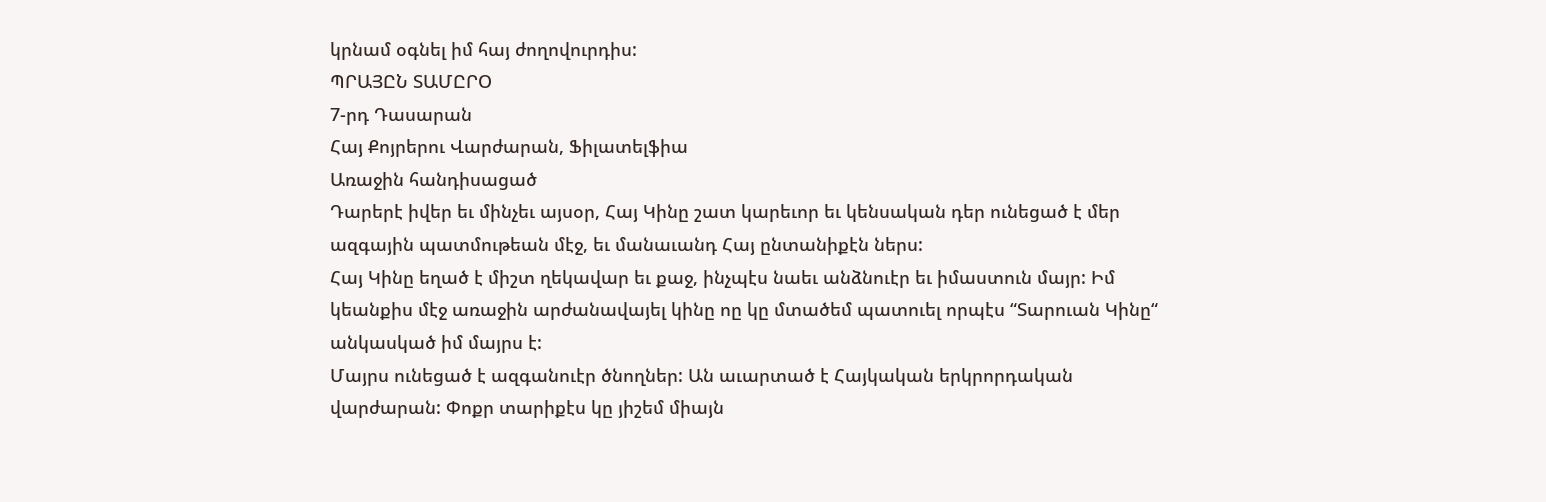կրնամ օգնել իմ հայ ժողովուրդիս:
ՊՐԱՅԸՆ ՏԱՄԸՐՕ
7-րդ Դասարան
Հայ Քոյրերու Վարժարան, Ֆիլատելֆիա
Առաջին հանդիսացած
Դարերէ իվեր եւ մինչեւ այսօր, Հայ Կինը շատ կարեւոր եւ կենսական դեր ունեցած է մեր ազգային պատմութեան մէջ, եւ մանաւանդ Հայ ընտանիքէն ներս:
Հայ Կինը եղած է միշտ ղեկավար եւ քաջ, ինչպէս նաեւ անձնուէր եւ իմաստուն մայր: Իմ կեանքիս մէջ առաջին արժանավայել կինը ոը կը մտածեմ պատուել որպէս “Տարուան Կինը“ անկասկած իմ մայրս է:
Մայրս ունեցած է ազգանուէր ծնողներ: Ան աւարտած է Հայկական երկրորդական վարժարան: Փոքր տարիքէս կը յիշեմ միայն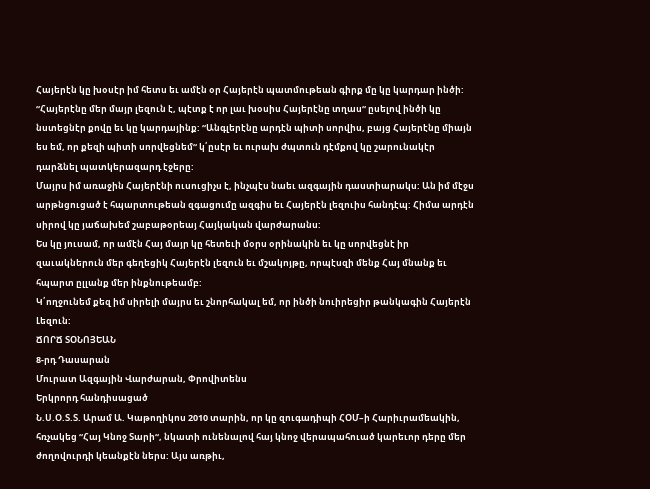Հայերէն կը խօսէր իմ հետս եւ ամէն օր Հայերէն պատմութեան գիրք մը կը կարդար ինծի: “Հայերէնը մեր մայր լեզուն է, պէտք է որ լաւ խօսիս Հայերէնը տղաս“ ըսելով ինծի կը նստեցնէր քովը եւ կը կարդայինք: “Անգլերէնը արդէն պիտի սորվիս, բայց Հայերէնը միայն ես եմ, որ քեզի պիտի սորվեցնեմ“ կ՛ըսէր եւ ուրախ ժպտուն դէմքով կը շարունակէր դարձնել պատկերազարդ էջերը:
Մայրս իմ առաջին Հայերէնի ուսուցիչս է, ինչպէս նաեւ ազգային դաստիարակս: Ան իմ մէջս արթնցուցած է հպարտութեան զգացումը ազգիս եւ Հայերէն լեզուիս հանդէպ: Հիմա արդէն սիրով կը յաճախեմ շաբաթօրեայ Հայկական վարժարանս:
Ես կը յուսամ, որ ամէն Հայ մայր կը հետեւի մօրս օրինակին եւ կը սորվեցնէ իր զաւակներուն մեր գեղեցիկ Հայերէն լեզուն եւ մշակոյթը, որպէսզի մենք Հայ մնանք եւ հպարտ ըլլանք մեր ինքնութեամբ:
Կ՛ողջունեմ քեզ իմ սիրելի մայրս եւ շնորհակալ եմ, որ ինծի նուիրեցիր թանկագին Հայերէն Լեզուն:
ՃՈՐՃ ՏՕՆՈՅԵԱՆ
8-րդ Դասարան
Մուրատ Ազգային Վարժարան, Փրովիտենս
Երկրորդ հանդիսացած
Ն.Ս.Օ.Տ.Տ. Արամ Ա. Կաթողիկոս 2010 տարին, որ կը զուգադիպի ՀՕՄ–ի Հարիւրամեակին,
հռչակեց “Հայ Կնոջ Տարի“, նկատի ունենալով հայ կնոջ վերապահուած կարեւոր դերը մեր ժողովուրդի կեանքէն ներս: Այս առթիւ,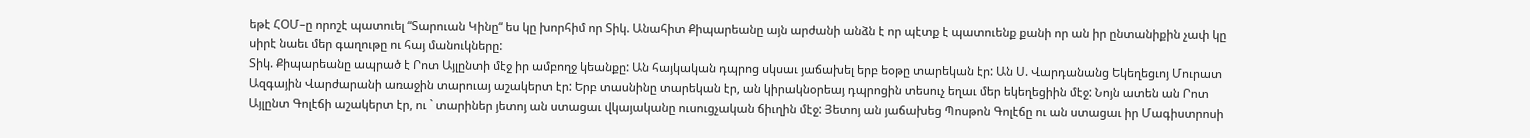եթէ ՀՕՄ–ը որոշէ պատուել “Տարուան Կինը“ ես կը խորհիմ որ Տիկ. Անահիտ Քիպարեանը այն արժանի անձն է որ պէտք է պատուենք քանի որ ան իր ընտանիքին չափ կը սիրէ նաեւ մեր գաղութը ու հայ մանուկները:
Տիկ. Քիպարեանը ապրած է Րոտ Այլընտի մէջ իր ամբողջ կեանքը: Ան հայկական դպրոց սկսաւ յաճախել երբ եօթը տարեկան էր: Ան Ս. Վարդանանց Եկեղեցւոյ Մուրատ Ազգային Վարժարանի առաջին տարուայ աշակերտ էր: Երբ տասնինը տարեկան էր, ան կիրակնօրեայ դպրոցին տեսուչ եղաւ մեր եկեղեցիին մէջ: Նոյն ատեն ան Րոտ Այլընտ Գոլէճի աշակերտ էր, ու ` տարիներ յետոյ ան ստացաւ վկայականը ուսուցչական ճիւղին մէջ: Յետոյ ան յաճախեց Պոսթոն Գոլէճը ու ան ստացաւ իր Մագիստրոսի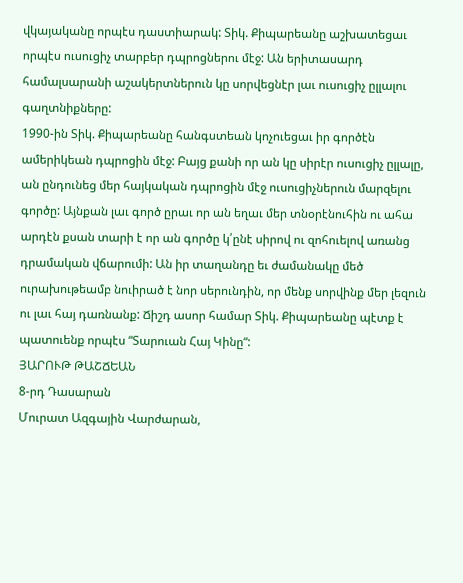վկայականը որպէս դաստիարակ: Տիկ. Քիպարեանը աշխատեցաւ որպէս ուսուցիչ տարբեր դպրոցներու մէջ: Ան երիտասարդ համալսարանի աշակերտներուն կը սորվեցնէր լաւ ուսուցիչ ըլլալու գաղտնիքները:
1990-ին Տիկ. Քիպարեանը հանգստեան կոչուեցաւ իր գործէն ամերիկեան դպրոցին մէջ: Բայց քանի որ ան կը սիրէր ուսուցիչ ըլլալը, ան ընդունեց մեր հայկական դպրոցին մէջ ուսուցիչներուն մարզելու գործը: Այնքան լաւ գործ ըրաւ որ ան եղաւ մեր տնօրէնուհին ու ահա արդէն քսան տարի է որ ան գործը կ՛ընէ սիրով ու զոհուելով առանց դրամական վճարումի: Ան իր տաղանդը եւ ժամանակը մեծ ուրախութեամբ նուիրած է նոր սերունդին, որ մենք սորվինք մեր լեզուն ու լաւ հայ դառնանք: Ճիշդ ասոր համար Տիկ. Քիպարեանը պէտք է պատուենք որպէս “Տարուան Հայ Կինը“:
ՅԱՐՈՒԹ ԹԱՇՃԵԱՆ
8-րդ Դասարան
Մուրատ Ազգային Վարժարան,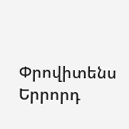Փրովիտենս
Երրորդ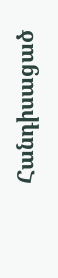Հանդիսացած